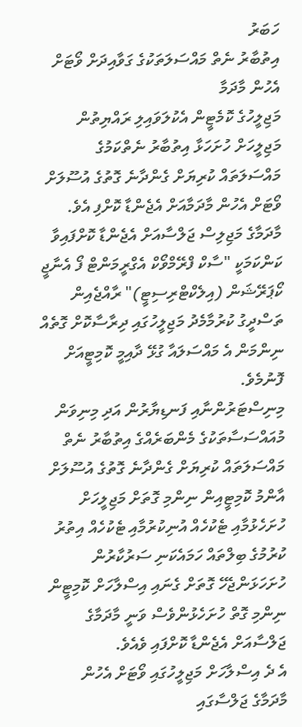ހަބަރު
އިތުބާރު ނެތް މައްސަލަތަކުގެ ގަވާއިދަށް ވޯޓަށް އެހުން މާދަމާ
މަޖިލީހުގެ ކޮމެޓީން އެކުލަވައިލި ރައްޔިތުން މަޖިލީހަށް ހުށަހަޅާ އިތުބާރު ނެތްކަމުގެ މައްސަލަތައް ކުރިޔަށް ގެންދާނެ ގޮތުގެ އުސޫލަށް ވޯޓަށް އެހުން މާދަމާއަށް އެޖެންޑާ ކޮށްފި އެވެ.
މާދަމާގެ މަޖިލިސް ޖަލްސާއަށް އެޖެންޑާ ކޮށްފައިވާ ކަންކަމަކީ "ސާކް ފްރޭމްވޯކް އެގްރީމަންޓް ފޯ އެނާޖީ ކޯޕަރޭޝަން (އިލެކްޓްރިސިޓީ)" ރާއްޖެއިން ތަސްދީގު ކުރުމާމެދު މަޖިލީހުގައި ދިރާސާކޮށް ގޮތެއް ނިންމަން އެ މައްސަލައާ ގުޅޭ ދާއިމީ ކޮމިޓީއަށް ފޮނުމެވެ.
މިނިސްޓަރުންނާއި ފަނޑިޔާރުން އަދި މިނިވަން މުއައްސަސާތަކުގެ މެންބަރެއްގެ އިތުބާރު ނެތް މައްސަލަތައް ކުރިޔަށް ގެންދާނެ ގޮތުގެ އުސޫލަށް އާންމު ކޮމިޓީއިން ނިންމި ގޮތަށް މަޖިލީހަށް ހުށަހެޅުމާއި ޓެކުހެއް އުނިކުރުމާއި ޓެކުހެއް އިތުރު ކުރުމުގެ ބިލްތައް ހަމައެކަނި ސަރުކާރުން ހުށަހަޅަންޖެހޭ ގޮތަށް ގެނައި އިސްލާހަށް ކޮމިޓީން ނިންމި ގޮތް ހުށަހެޅުންވެސް ވަނީ މާދަމާގެ ޖަލްސާއަށް އެޖެންޑާ ކޮށްފައި ވެއެވެ.
އެ ދެ އިސްލާހަށް މަޖިލީހުގައި ވޯޓަށް އެހުން މާދަމާގެ ޖަލްސާގައި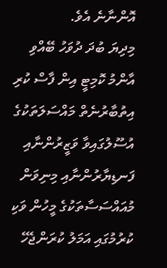އޮންނާނެ އެވެ.
މިދިޔަ ބުދަ ދުވަހު ބޭއްވި އާންމު ކޮމިޓީ އިން ފާސް ކުރި އިތުބާރުނެތް މައްސަލަތަކުގެ އުސޫލުގައިވާ ވަޒީރުންނާއި ފަނޑިޔާރުންނާއި މިނިވަން މުއައްސަސާތަކުގެ މީހުން ވަކި ކުރުމުގައި އަމަލު ކުރަންޖެހޭ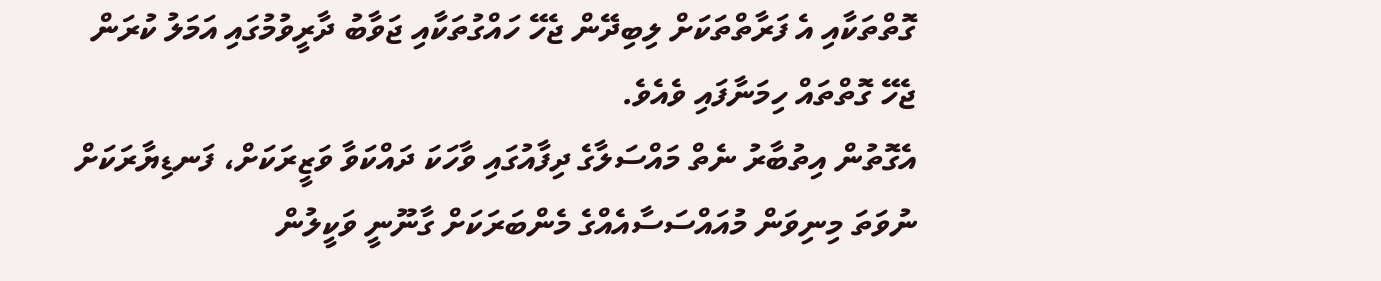ގޮތްތަކާއި އެ ފަރާތްތަކަށް ލިބިދޭން ޖެހޭ ހައްގުތަކާއި ޖަވާބު ދާރީވުމުގައި އަމަލު ކުރަން ޖެހޭ ގޮތްތައް ހިމަނާފައި ވެއެވެ.
އެގޮތުން އިތުބާރު ނެތް މައްސަލާގެ ދިފާއުގައި ވާހަކަ ދައްކަވާ ވަޒީރަކަށް، ފަނޑިޔާރަކަށް ނުވަތަ މިނިވަން މުއައްސަސާއެއްގެ މެންބަރަކަށް ގާނޫނީ ވަކީލުން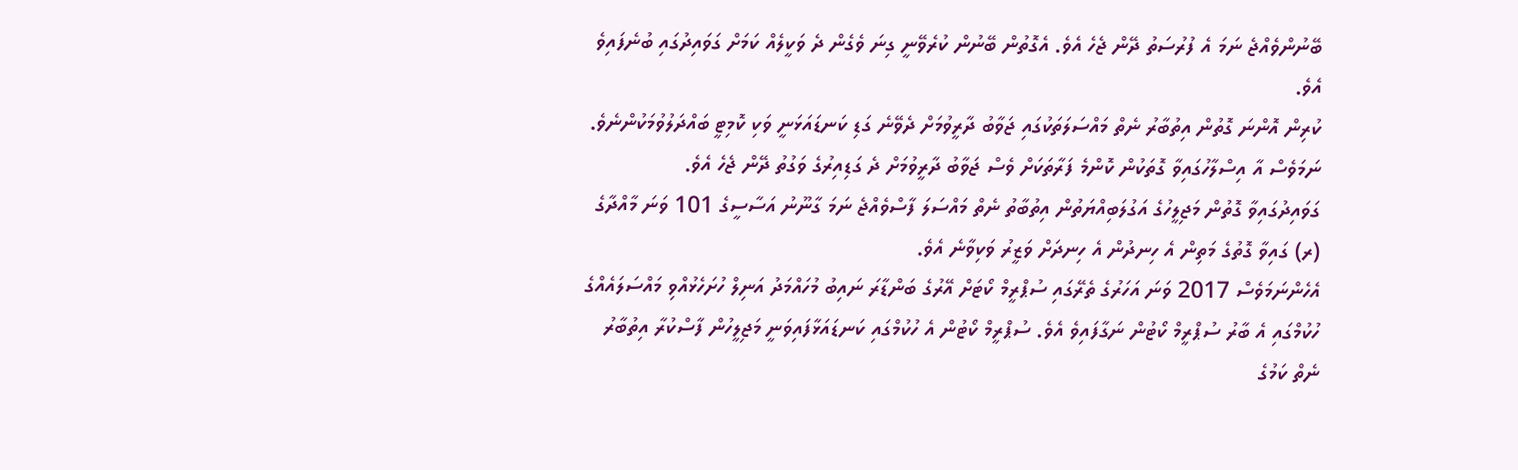ބޭނުންވެއްޖެ ނަމަ އެ ފުރުސަތު ދޭން ޖެހެ އެވެ. އެގޮތުން ބޭނުން ކުރެވޭނީ ގިނަ ވެގެން ދެ ވަކީލެއް ކަމަށް ގަވައިދުގައި ބުނެފައިވެ އެވެ.
ކުރިން އޮންނަ ގޮތުން އިތުބާރު ނެތް މައްސަލަތަކުގައި ޖަވާބު ދާރީވުމަށް ދެވޭނެ ގަޑި ކަނޑައަޅަނީ ވަކި ކޮމިޓީ ބައްދަލުވުމަކުންނެވެ. ނަމަވެސް އާ އިސްލާހުގައިވާ ގޮތަކުން ކޮންމެ ފަރާތަކަށް ވެސް ޖަވާބު ދާރީވުމަށް ދެ ގަޑިއިރުގެ ވަގުތު ދޭން ޖެހެ އެވެ.
ގަވައިދުގައިވާ ގޮތުން މަޖިލީހުގެ އަގުލަބިއްޔަތުން އިތުބާތު ނެތް މައްސަލަ ފާސްވެއްޖެ ނަމަ ގާނޫނު އަސާސީގެ 101 ވަނަ މާއްދާގެ (ރ) ގައިވާ ގޮތުގެ މަތިން އެ ހިނދުން އެ ހިނދަށް ވަޒީރު ވަކިވާނެ އެވެ.
އެހެންނަމަވެސް 2017 ވަނަ އަހަރުގެ ތެރޭގައި ސުޕްރީމް ކޯޓަށް އޭރުގެ ބަންޑާރަ ނައިބު މުހައްމަދު އަނިލް ހުށަހެޅުއްވި މައްސަލައެއްގެ ހުކުމްގައި އެ ބާރު ސުޕްރީމް ކޯޓުން ނަގާފައިވެ އެވެ. ސުޕްރީމް ކޯޓުން އެ ހުކުމްގައި ކަނޑައަޅާފައިވަނީ މަޖިލީހުން ފާސްކުރާ އިތުބާރު ނެތް ކަމުގެ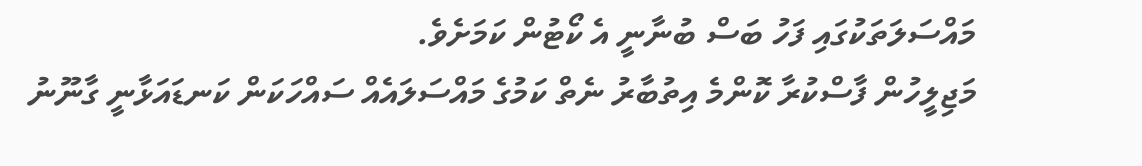މައްސަލަތަކުގައި ފަހު ބަސް ބުނާނީ އެ ކޯޓުން ކަމަށެވެ.
މަޖިލީހުން ފާސްކުރާ ކޮންމެ އިތުބާރު ނެތް ކަމުގެ މައްސަލައެއް ސައްހަކަން ކަނޑައަޅާނީ ގާނޫނު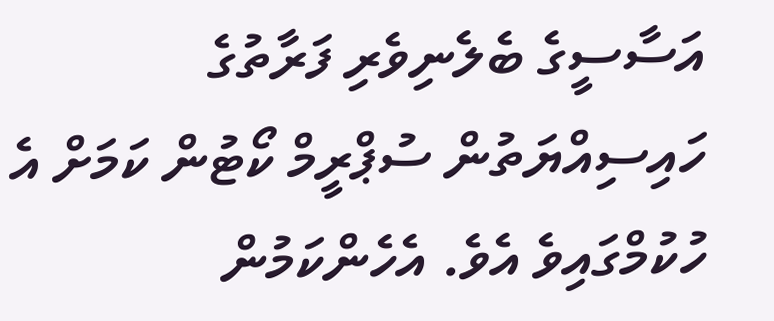އަސާސީގެ ބެލެނިވެރި ފަރާތުގެ ހައިސިއްޔަތުން ސުޕްރީމް ކޯޓުން ކަމަށް އެ ހުކުމްގައިވެ އެވެ. އެހެންކަމުން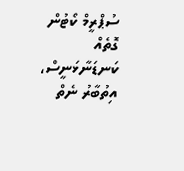ސުޕްރީމް ކޯޓުން ގޮތެއް ކަނޑަނާޅަނީސް، އިތުބާރު ނެތް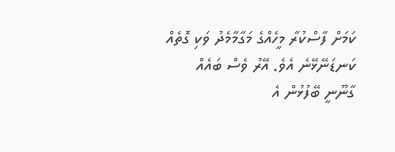ކަމަށް ފާސްކުރާ މީހެއްގެ މަގާމާމެދު ވަކި ގޮތެއް ކަނޑަނޭޅޭނެ އެވެ. އޭރު ވެސް ބައެއް ގާނޫނީ ބޭފުޅުން އެ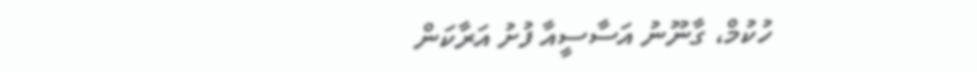ހުކުމް، ގާނޫނު އަސާސީއާ ފުށު އަރާކަން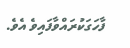ފާހަގަކުރައްވާފައިވެ އެވެ.